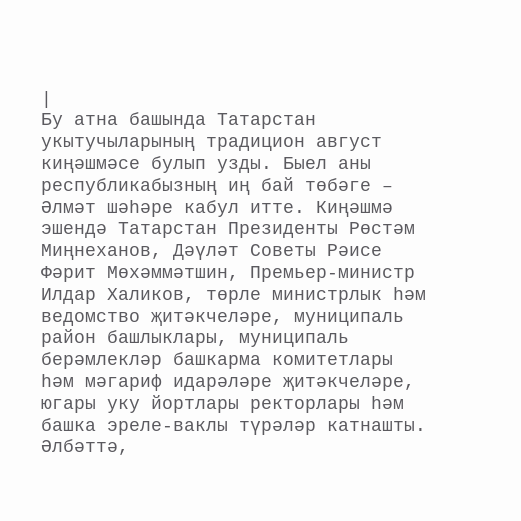|
Бу атна башында Татарстан укытучыларының традицион август киңәшмәсе булып узды. Быел аны республикабызның иң бай төбәге – Әлмәт шәһәре кабул итте. Киңәшмә эшендә Татарстан Президенты Рөстәм Миңнеханов, Дәүләт Советы Рәисе Фәрит Мөхәммәтшин, Премьер-министр Илдар Халиков, төрле министрлык һәм ведомство җитәкчеләре, муниципаль район башлыклары, муниципаль берәмлекләр башкарма комитетлары һәм мәгариф идарәләре җитәкчеләре, югары уку йортлары ректорлары һәм башка эреле-ваклы түрәләр катнашты. Әлбәттә,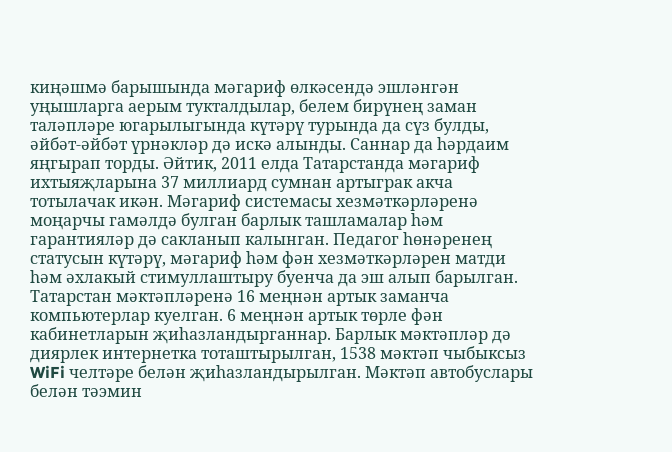киңәшмә барышында мәгариф өлкәсендә эшләнгән уңышларга аерым тукталдылар, белем бирүнең заман таләпләре югарылыгында күтәрү турында да сүз булды, әйбәт-әйбәт үрнәкләр дә искә алынды. Саннар да һәрдаим яңгырап торды. Әйтик, 2011 елда Татарстанда мәгариф ихтыяҗларына 37 миллиард сумнан артыграк акча тотылачак икән. Мәгариф системасы хезмәткәрләренә моңарчы гамәлдә булган барлык ташламалар һәм гарантияләр дә сакланып калынган. Педагог һөнәренең статусын күтәрү, мәгариф һәм фән хезмәткәрләрен матди һәм әхлакый стимуллаштыру буенча да эш алып барылган. Татарстан мәктәпләренә 16 меңнән артык заманча компьютерлар куелган. 6 меңнән артык төрле фән кабинетларын җиһазландырганнар. Барлык мәктәпләр дә диярлек интернетка тоташтырылган, 1538 мәктәп чыбыксыз WiFi челтәре белән җиһазландырылган. Мәктәп автобуслары белән тәэмин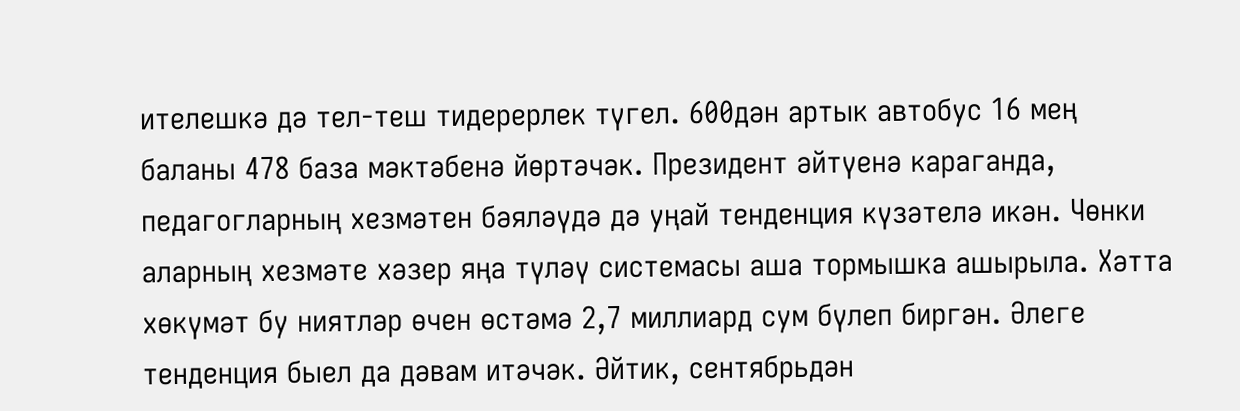ителешкә дә тел-теш тидерерлек түгел. 600дән артык автобус 16 мең баланы 478 база мәктәбенә йөртәчәк. Президент әйтүенә караганда, педагогларның хезмәтен бәяләүдә дә уңай тенденция күзәтелә икән. Чөнки аларның хезмәте хәзер яңа түләү системасы аша тормышка ашырыла. Хәтта хөкүмәт бу ниятләр өчен өстәмә 2,7 миллиард сум бүлеп биргән. Әлеге тенденция быел да дәвам итәчәк. Әйтик, сентябрьдән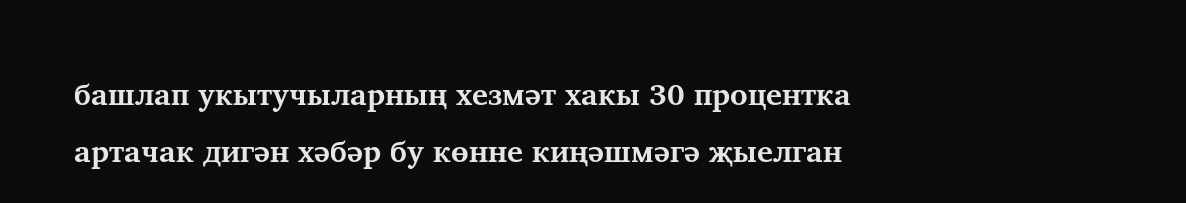башлап укытучыларның хезмәт хакы 30 процентка артачак дигән хәбәр бу көнне киңәшмәгә җыелган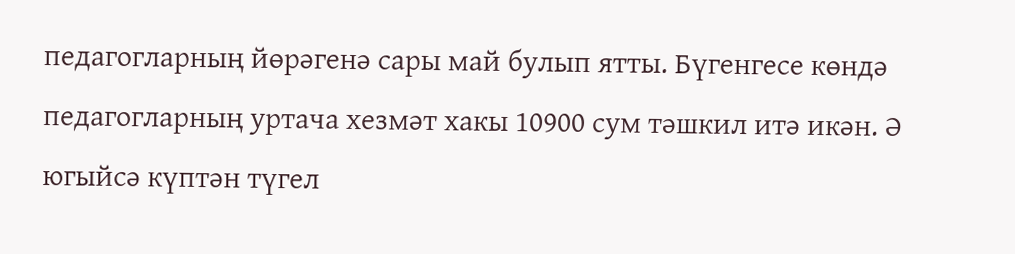педагогларның йөрәгенә сары май булып ятты. Бүгенгесе көндә педагогларның уртача хезмәт хакы 10900 сум тәшкил итә икән. Ә югыйсә күптән түгел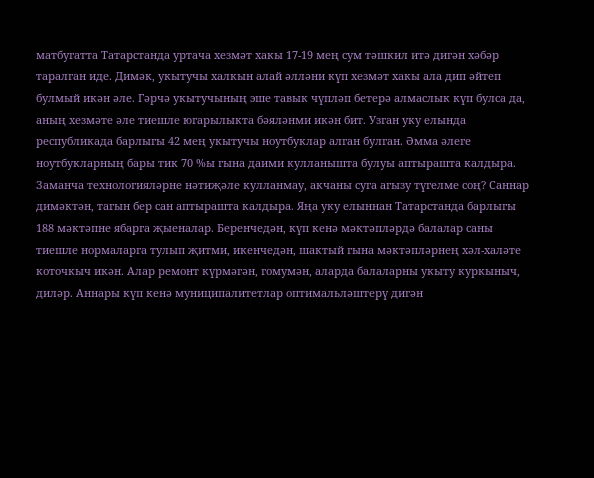матбугатта Татарстанда уртача хезмәт хакы 17-19 мең сум тәшкил итә дигән хәбәр таралган иде. Димәк, укытучы халкын алай әлләни күп хезмәт хакы ала дип әйтеп булмый икән әле. Гәрчә укытучының эше тавык чүпләп бетерә алмаслык күп булса да, аның хезмәте әле тиешле югарылыкта бәяләнми икән бит. Узган уку елында республикада барлыгы 42 мең укытучы ноутбуклар алган булган. Әмма әлеге ноутбукларның бары тик 70 %ы гына даими кулланышта булуы аптырашта калдыра. Заманча технологияләрне нәтиҗәле кулланмау, акчаны суга агызу түгелме соң? Саннар димәктән, тагын бер сан аптырашта калдыра. Яңа уку елыннан Татарстанда барлыгы 188 мәктәпне ябарга җыеналар. Беренчедән, күп кенә мәктәпләрдә балалар саны тиешле нормаларга тулып җитми, икенчедән, шактый гына мәктәпләрнең хәл-халәте коточкыч икән. Алар ремонт күрмәгән, гомумән, аларда балаларны укыту куркыныч, диләр. Аннары күп кенә муниципалитетлар оптимальләштерү дигән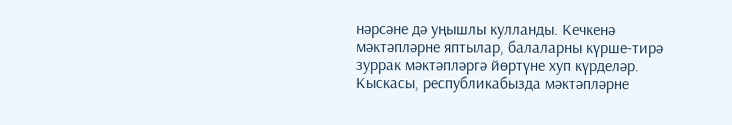нәрсәне дә уңышлы кулланды. Кечкенә мәктәпләрне яптылар, балаларны күрше-тирә зуррак мәктәпләргә йөртүне хуп күрделәр. Кыскасы, республикабызда мәктәпләрне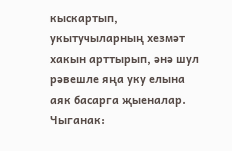кыскартып, укытучыларның хезмәт хакын арттырып, әнә шул рәвешле яңа уку елына аяк басарга җыеналар.
Чыганак: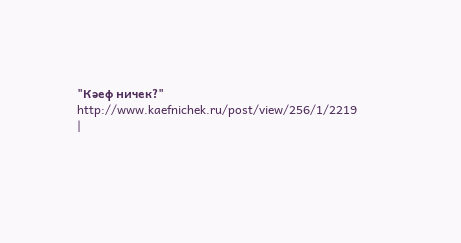"Кәеф ничек?" http://www.kaefnichek.ru/post/view/256/1/2219
|